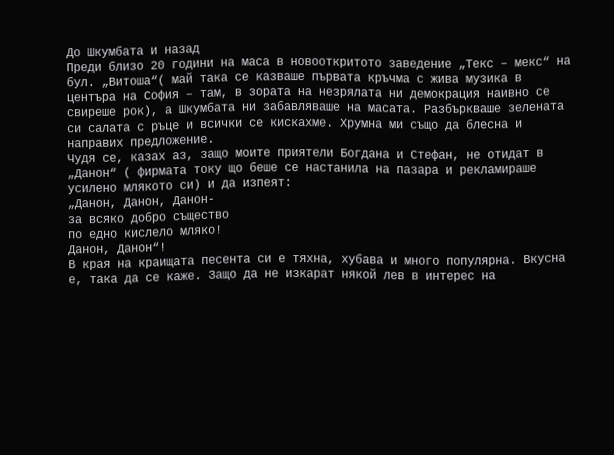До Шкумбата и назад
Преди близо 20 години на маса в новооткритото заведение „Текс – мекс“ на бул. „Витоша“( май така се казваше първата кръчма с жива музика в центъра на София – там, в зората на незрялата ни демокрация наивно се свиреше рок), а Шкумбата ни забавляваше на масата. Разбъркваше зелената си салата с ръце и всички се кискахме. Хрумна ми също да блесна и направих предложение.
Чудя се, казах аз, защо моите приятели Богдана и Стефан, не отидат в „Данон“ ( фирмата току що беше се настанила на пазара и рекламираше усилено млякото си) и да изпеят:
„Данон, Данон, Данон-
за всяко добро същество
по едно кислело мляко!
Данон, Данон“!
В края на краищата песента си е тяхна, хубава и много популярна. Вкусна е, така да се каже. Защо да не изкарат някой лев в интерес на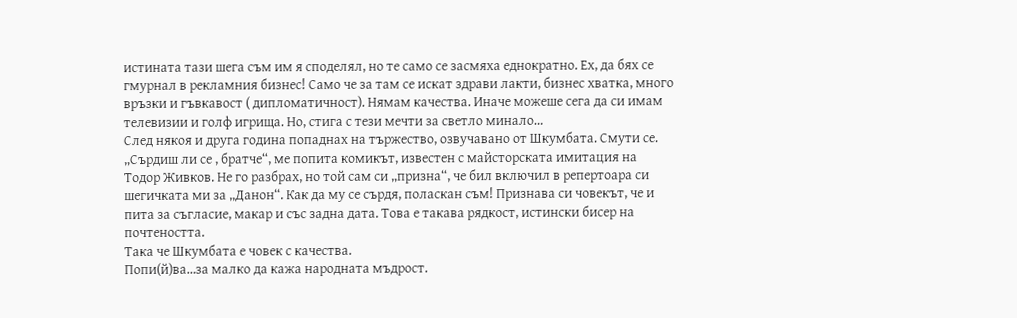истината тази шега съм им я споделял, но те само се засмяха еднократно. Ех, да бях се гмурнал в рекламния бизнес! Само че за там се искат здрави лакти, бизнес хватка, много връзки и гъвкавост ( дипломатичност). Нямам качества. Иначе можеше сега да си имам телевизии и голф игрища. Но, стига с тези мечти за светло минало…
След някоя и друга година попаднах на тържество, озвучавано от Шкумбата. Смути се. „Сърдиш ли се , братче“, ме попита комикът, известен с майсторската имитация на Тодор Живков. Не го разбрах, но той сам си „призна“, че бил включил в репертоара си шегичката ми за „Данон“. Как да му се сърдя, поласкан съм! Признава си човекът, че и пита за съгласие, макар и със задна дата. Това е такава рядкост, истински бисер на почтеността.
Така че Шкумбата е човек с качества.
Попи(й)ва…за малко да кажа народната мъдрост.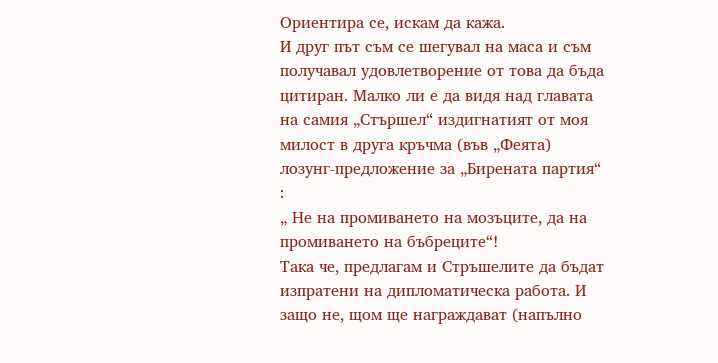Ориентира се, искам да кажа.
И друг път съм се шегувал на маса и съм получавал удовлетворение от това да бъда цитиран. Малко ли е да видя над главата на самия „Стършел“ издигнатият от моя милост в друга кръчма (във „Феята) лозунг-предложение за „Бирената партия“ :
„ Не на промиването на мозъците, да на промиването на бъбреците“!
Така че, предлагам и Стръшелите да бъдат изпратени на дипломатическа работа. И защо не, щом ще награждават (напълно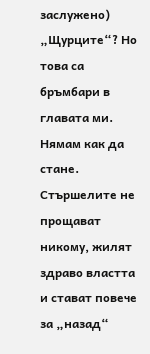заслужено) „Щурците“? Но това са бръмбари в главата ми. Нямам как да стане. Стършелите не прощават никому, жилят здраво властта и стават повече за „назад“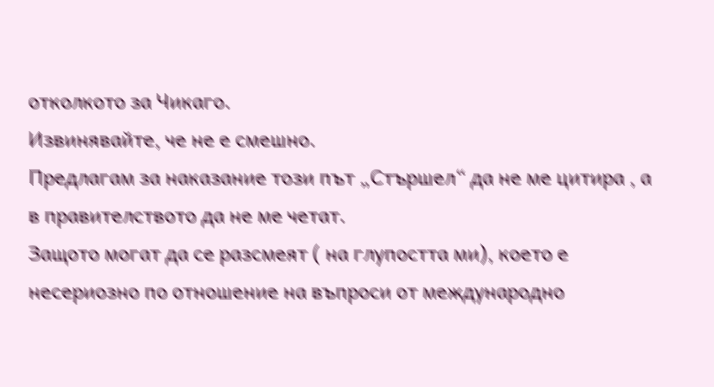отколкото за Чикаго.
Извинявайте, че не е смешно.
Предлагам за наказание този път „Стършел“ да не ме цитира , а в правителството да не ме четат.
Защото могат да се разсмеят ( на глупостта ми), което е несериозно по отношение на въпроси от международно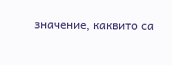значение, каквито са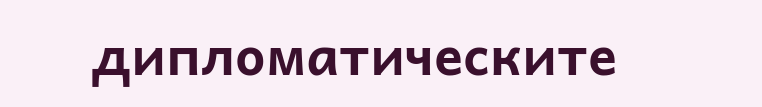дипломатическите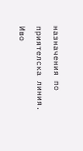назначения по приятелска линия.
Иво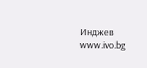Инджев
www.ivo.bg